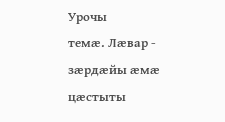Урочы
темӕ. Лӕвар - зӕрдӕйы ӕмӕ цӕстыты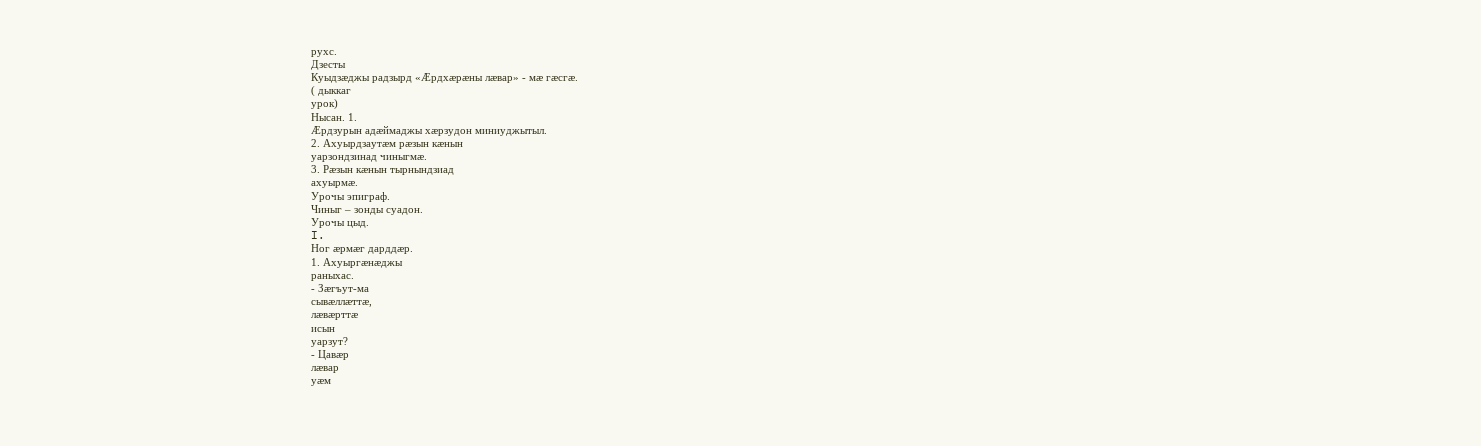рухс.
Дзесты
Куыдзӕджы радзырд «Ӕрдхӕрӕны лӕвар» - мӕ гӕсгӕ.
( дыккаг
урок)
Нысан. 1.
Ӕрдзурын адӕймаджы хӕрзудон миниуджытыл.
2. Ахуырдзаутӕм рӕзын кӕнын
уарзондзинад чиныгмӕ.
3. Рӕзын кӕнын тырнындзиад
ахуырмӕ.
Урочы эпиграф.
Чиныг – зонды суадон.
Урочы цыд.
I.
Ног ӕрмӕг дарддӕр.
1. Ахуыргӕнӕджы
раныхас.
- Зӕгъут-ма
сывӕллӕттӕ,
лӕвӕрттӕ
исын
уарзут?
- Цавӕр
лӕвар
уӕм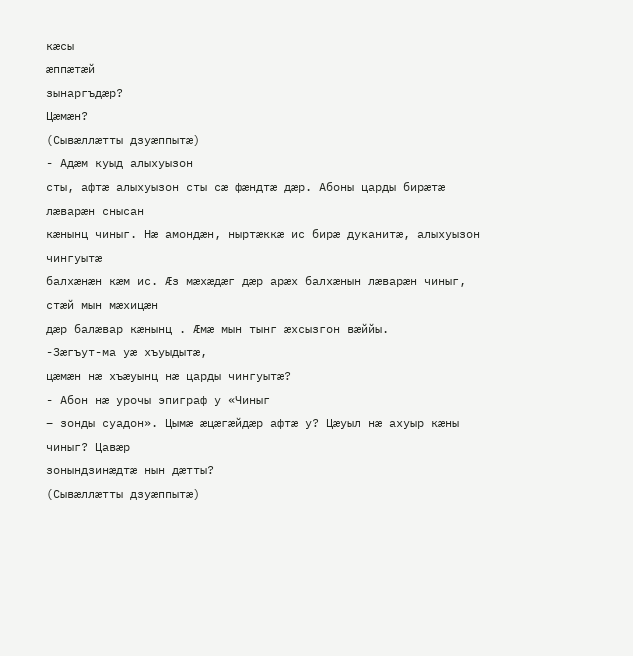кӕсы
ӕппӕтӕй
зынаргъдӕр?
Цӕмӕн?
(Сывӕллӕтты дзуӕппытӕ)
- Адӕм куыд алыхуызон
сты, афтӕ алыхуызон сты сӕ фӕндтӕ дӕр. Абоны царды бирӕтӕ лӕварӕн снысан
кӕнынц чиныг. Нӕ амондӕн, ныртӕккӕ ис бирӕ дуканитӕ, алыхуызон чингуытӕ
балхӕнӕн кӕм ис. Ӕз мӕхӕдӕг дӕр арӕх балхӕнын лӕварӕн чиныг, стӕй мын мӕхицӕн
дӕр балӕвар кӕнынц . Ӕмӕ мын тынг ӕхсызгон вӕййы.
-Зӕгъут-ма уӕ хъуыдытӕ,
цӕмӕн нӕ хъӕуынц нӕ царды чингуытӕ?
- Абон нӕ урочы эпиграф у «Чиныг
– зонды суадон». Цымӕ ӕцӕгӕйдӕр афтӕ у? Цӕуыл нӕ ахуыр кӕны чиныг? Цавӕр
зонындзинӕдтӕ нын дӕтты?
(Сывӕллӕтты дзуӕппытӕ)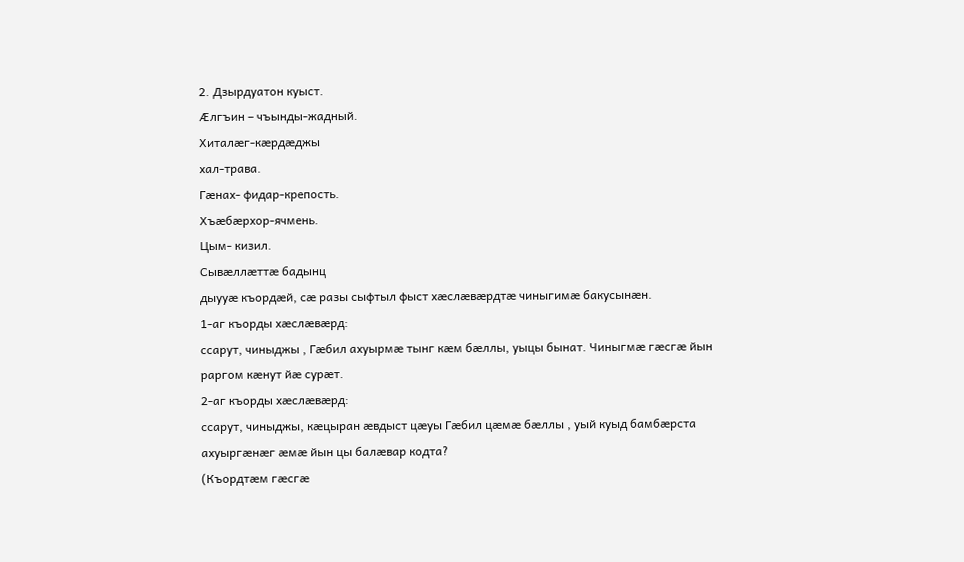2. Дзырдуатон куыст.
Æлгъин – чъынды-жадный.
Хиталæг-кæрдæджы
хал-трава.
Гæнах- фидар-крепость.
Хъæбæрхор-ячмень.
Цым- кизил.
Сывӕллӕттӕ бадынц
дыууӕ къордӕй, сӕ разы сыфтыл фыст хӕслӕвӕрдтӕ чиныгимӕ бакусынӕн.
1-аг къорды хӕслӕвӕрд:
ссарут, чиныджы , Гӕбил ахуырмӕ тынг кӕм бӕллы, уыцы бынат. Чиныгмӕ гӕсгӕ йын
раргом кӕнут йӕ сурӕт.
2-аг къорды хӕслӕвӕрд:
ссарут, чиныджы, кӕцыран ӕвдыст цӕуы Гӕбил цӕмӕ бӕллы , уый куыд бамбӕрста
ахуыргӕнӕг ӕмӕ йын цы балӕвар кодта?
(Къордтӕм гӕсгӕ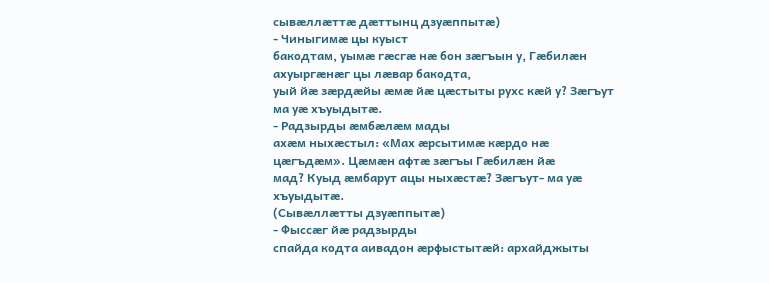сывӕллӕттӕ дӕттынц дзуӕппытӕ)
- Чиныгимæ цы куыст
бакодтам, уымæ гæсгæ нæ бон зæгъын у, Гæбилæн ахуыргæнæг цы лæвар бакодта,
уый йæ зæрдæйы æмæ йæ цæстыты рухс кæй у? Зæгъут ма уæ хъуыдытæ.
- Радзырды æмбæлæм мады
ахæм ныхæстыл: «Мах æрсытимæ кæрдо нæ цæгъдæм». Цæмæн афтæ зæгъы Гæбилæн йæ
мад? Куыд æмбарут ацы ныхæстæ? Зæгъут- ма уæ хъуыдытæ.
(Сывӕллӕтты дзуӕппытӕ)
- Фыссæг йæ радзырды
спайда кодта аивадон æрфыстытæй: архайджыты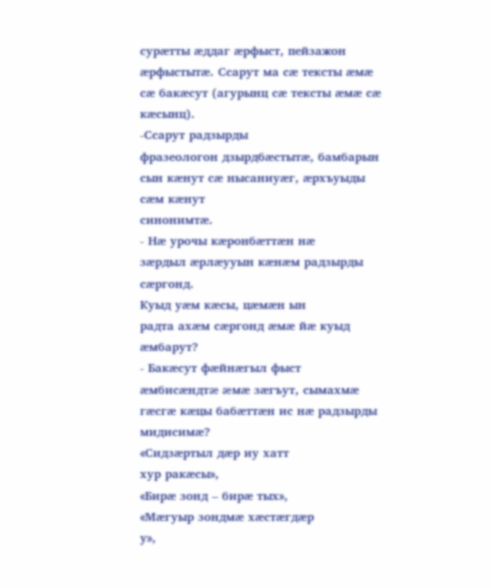сурæтты æддаг æрфыст, пейзажон
æрфыстытæ. Ссарут ма сæ тексты æмæ сæ бакæсут (агурынц сæ тексты æмæ сæ
кæсынц).
-Ссарут радзырды
фразеологон дзырдбæстытæ, бамбарын сын кæнут сæ нысаниуæг, æрхъуыды сæм кæнут
синонимтæ.
- Нæ урочы кæронбæттæн нæ
зæрдыл æрлæууын кæнæм радзырды сæргонд.
Куыд уæм кæсы, цæмæн ын
радта ахæм сæргонд æмæ йæ куыд æмбарут?
- Бакæсут фæйнæгыл фыст
æмбисæндтæ æмæ зæгъут, сымахмæ гæсгæ кæцы бабæттæн ис нæ радзырды мидисимæ?
«Сидзæртыл дæр иу хатт
хур ракæсы»,
«Бирæ зонд – бирæ тых»,
«Мæгуыр зондмæ хæстæгдæр
у»,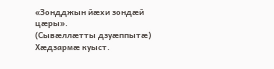«Зондджын йæхи зондæй
цæры».
(Сывӕллӕтты дзуӕппытӕ)
Хæдзармæ куыст.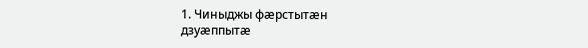1. Чиныджы фæрстытæн
дзуæппытæ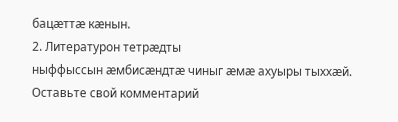бацæттæ кæнын.
2. Литературон тетрæдты
ныффыссын æмбисæндтæ чиныг æмæ ахуыры тыххæй.
Оставьте свой комментарий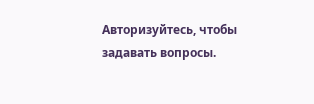Авторизуйтесь, чтобы задавать вопросы.